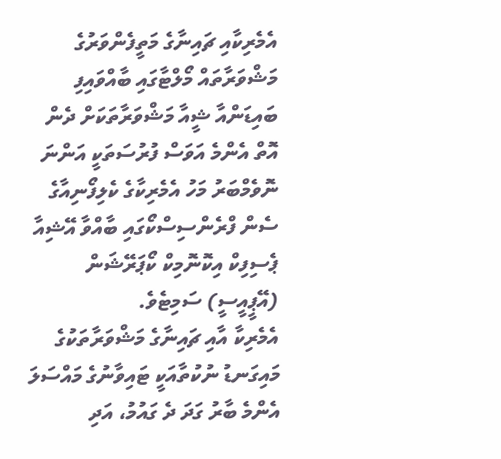އެމެރިކާއި ޗައިނާގެ މަތީފެންވަރުގެ މަޝްވަރާތައް މޯލްޓާގައި ބާއްވައިފި
ބައިޑަންއާ ޝީއާ މަޝްވަރާތަކަށް ދެން އޮތް އެންމެ އަވަސް ފުރުސަތަކީ އަންނަ ނޮވެމްބަރު މަހު އެމެރިކާގެ ކެލިފޯނިއާގެ ސެން ފްރެންސިސްކޯގައި ބާއްވާ އޭޝިއާ ޕެސިފިކް އިކޮނޮމިކް ކޯޕަރޭޝަން (އޭޕީއީސީ) ސަމިޓެވެ.
އެމެރިކާ އާއި ޗައިނާގެ މަޝްވަރާތަކުގެ މައިގަނޑު ނުކުތާއަކީ ޓައިވާނުގެ މައްސަލަ
އެންމެ ބާރު ގަދަ ދެ ގައުމު، އަދި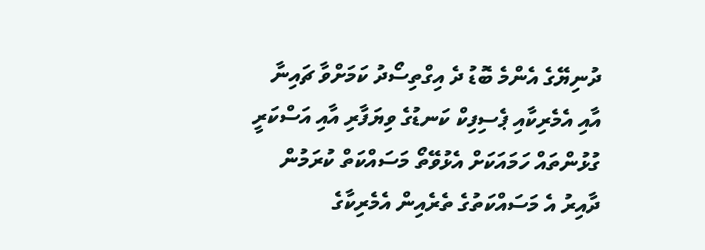ދުނިޔޭގެ އެންމެ ބޮޑު ދެ އިގްތިސޯދު ކަމަށްވާ ޗައިނާ އާއި އެމެރިކާއި ޕެސިފިކް ކަނޑުގެ ވިޔަފާރި އާއި އަސްކަރީ ގުޅުންތައް ހަމައަކަށް އެޅުވޭތޯ މަސައްކަތް ކުރަމުން ދާއިރު އެ މަސައްކަތުގެ ތެރެއިން އެމެރިކާގެ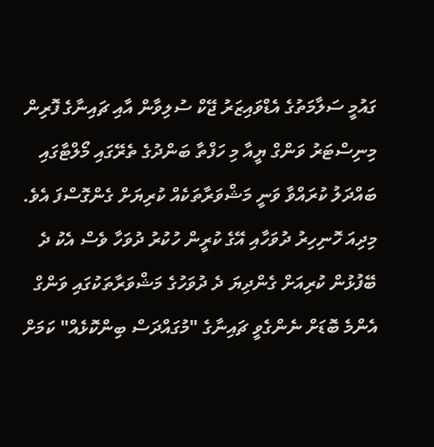ގައުމީ ސަލާމަތުގެ އެޑްވައިޒަރު ޖޭކް ސުލިވާން އާއި ޗައިނާގެ ފޮރިން މިނިސްޓަރު ވަންގް ޔީއާ މި ހަފްތާ ބަންދުގެ ތެރޭގައި މޯލްޓާގައި ބައްދަލު ކުރައްވާ ވަނީ މަޝްވަރާތަކެއް ކުރިޔަށް ގެންގޮސްފަ އެވެ.
މިދިއަ ހޮނިހިރު ދުވަހާއި އޭގެ ކުރީން ހުކުރު ދުވަހާ ވެސް އެކު ދެ ބޭފުޅުން ކުރިއަށް ގެންދިޔަ ދެ ދުވަހުގެ މަޝްވަރާތަކުގައި ވަންގް އެންމެ ބޮޑަށް ނެންގެވީ ޗައިނާގެ "މުގައްދަސް ބިންކޮޅެއް" ކަމަށް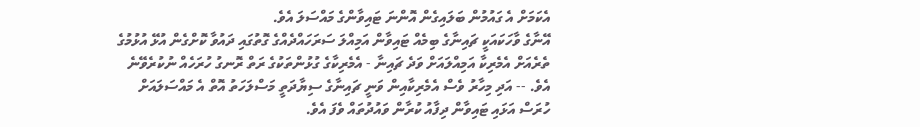އެކަމަށް އެ ގައުމުން ބަލައިގެން އޮންނަ ޓައިވާންގެ މައްސަލަ އެވެ.
އޭނާގެ ވާހަކައަކީ ޗައިނާގެ ބިމެއް ޓައިވާން އަމިއްލަ ސަރަހައްދެއްގެ ގޮތުގައި ދައުވާ ކޮށްގެން އުޅޭ އުޅުމުގެ ތެރެއަށް އެމެރިކާ އަމިއްލައަށް ވަދެ ޗައިނާ - އެމެރިކާގެ ގުޅުންތަކުގެ ރަތް ރޮނގު ހުރަހެއް ނުކުރެވޭނެ އެވެ. -- އަދި މިހާރު ވެސް އެމެރިކާއިން ވަނީ ޗައިނާގެ ސިޔާދަތީ މަސްލަހަތު އޮތް އެ މައްސަލައަށް ހުރަސް އަޅައި ޓައިވާން ދިފާއު ކުރާން ވައުދުތައް ވެފަ އެވެ.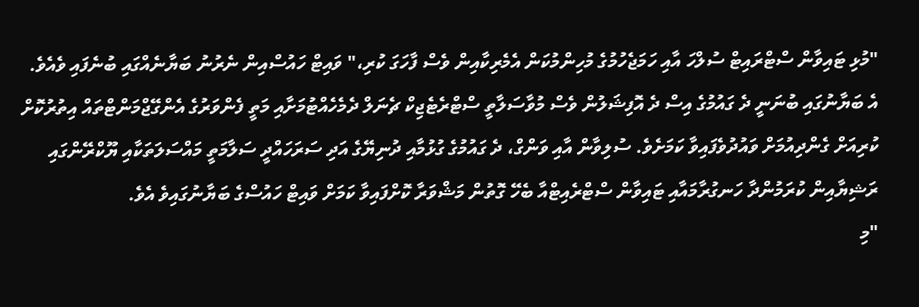"މުޅި ޓައިވާން ސްޓްރައިޓް ސުލްހަ އާއި ހަމަޖެހުމުގެ މުހިންމުކަން އެމެރިކާއިން ވެސް ފާހަގަ ކުރި،" ވައިޓް ހައުސްއިން ނެރުނު ބަޔާނެއްގައި ބުނެފައި ވެއެވެ.
އެ ބަޔާނުގައި ބުނަނީ ދެ ގައުމުގެ އިސް ދެ އޮފިޝަލުން ވެސް މުވާސަލާތީ ސްޓްރެޓެޖިކް ޗެނަލް ދެމެހެއްޓުމަށާއި މަތީ ފެންވަރުގެ އެންގޭޖްމަންޓްތައް އިތުރުކޮށް ކުރިއަށް ގެންދިއުމަށް ވައުދުވެފައިވާ ކަމަށެވެ. ސުލިވާން އާއި ވަންގް، ދެ ގައުމުގެ ގުޅުމާއި ދުނިޔޭގެ އަދި ސަރަހައްދީ ސަލާމަތީ މައްސަލަތަކާއި ޔޫކްރޭންގައި ރަޝިޔާއިން ކުރަމުންދާ ހަނގުރާމައާއި ޓައިވާން ސްޓްރެއިޓްއާ ބެހޭ ގޮތުން މަޝްވަރާ ކޮށްފައިވާ ކަމަށް ވައިޓް ހައުސްގެ ބަޔާނުގައިވެ އެވެ.
"މި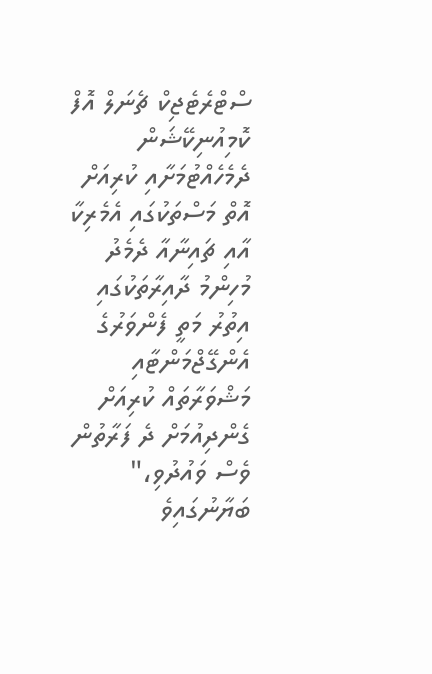ސްޓްރެޓެޖިކް ޗެނަލް އޮފް ކޮމިއުނިކޭޝަން ދެމެހެއްޓުމަށާއި ކުރިއަށް އޮތް މަސްތަކުގައި އެމެރިކާ އާއި ޗައިނާއާ ދެމެދު މުހިންމު ދާއިރާތަކުގައި އިތުރު މަތީ ފެންވަރުގެ އެންގޭޖްމަންޓާއި މަޝްވަރާތައް ކުރިއަށް ގެންދިއުމަށް ދެ ފަރާތުން ވެސް ވައުދުވި،" ބަޔާނުގައިވެ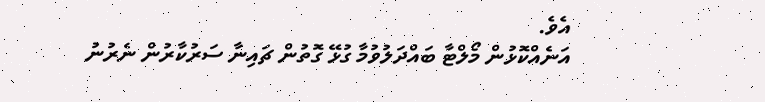އެވެ.
އަނެއްކޮޅުން މޯލްޓާ ބައްދަލުވުމާ ގުޅޭ ގޮތުން ޗައިނާ ސަރުކާރުން ނެރުނު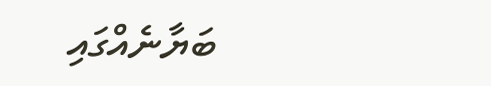ބަޔާނެއްގައި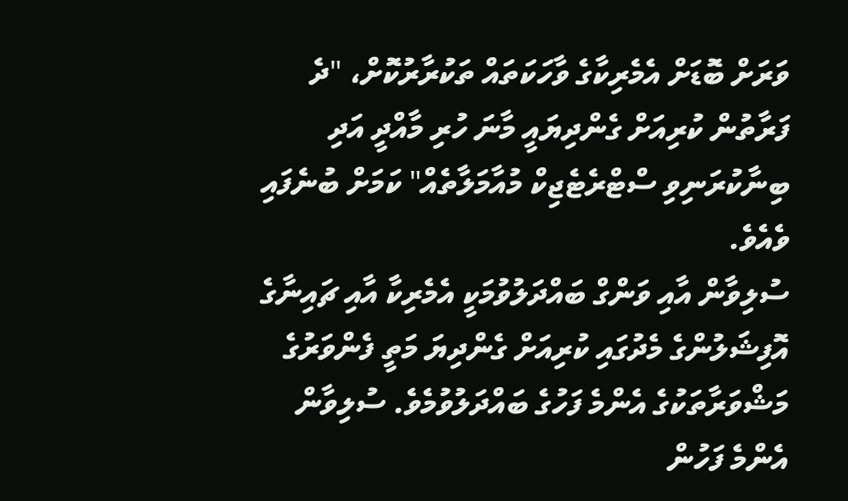ވަރަށް ބޮޑަށް އެމެރިކާގެ ވާހަކަތައް ތަކުރާރުކޮށް، "ދެ ފަރާތުން ކުރިއަށް ގެންދިޔައީ މާނަ ހުރި މާއްދީ އަދި ބިނާކުރަނިވި ސްޓްރެޓެޖިކް މުއާމަލާތެއް" ކަމަށް ބުނެފައި ވެއެވެ.
ސުލިވާން އާއި ވަންގް ބައްދަލުވުމަކީ އެމެރިކާ އާއި ޗައިނާގެ އޮފިޝަލުންގެ މެދުގައި ކުރިއަށް ގެންދިޔަ މަތީ ފެންވަރުގެ މަޝްވަރާތަކުގެ އެންމެ ފަހުގެ ބައްދަލުވުމެވެ. ސުލިވާން އެންމެ ފަހުން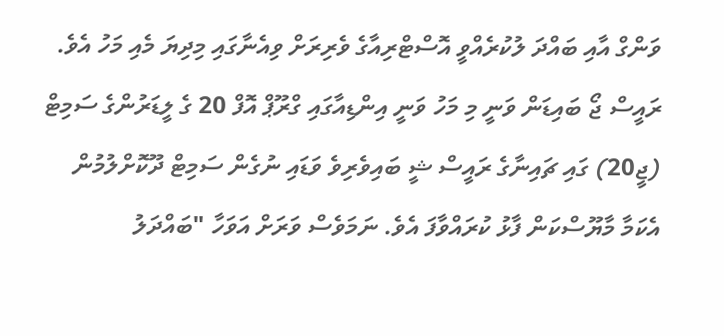ވަންގް އާއި ބައްދަ ލުކުރެއްވީ އޮސްޓްރިއާގެ ވެރިރަށް ވިއެނާގައި މިދިޔަ މެއި މަހު އެވެ.
ރައީސް ޖޯ ބައިޑަން ވަނީ މި މަހު ވަނީ އިންޑިއާގައި ގްރޫޕް އޮފް 20 ގެ ލީޑަރުންގެ ސަމިޓް (ޖީ20) ގައި ޗައިނާގެ ރައީސް ޝީ ބައިވެރިވެ ވަޑައި ނުގެން ސަމިޓް ދޫކޮށްލުމުން އެކަމާ މާޔޫސްކަން ފާޅު ކުރައްވާފަ އެވެ. ނަމަވެސް ވަރަށް އަވަހާ "ބައްދަލު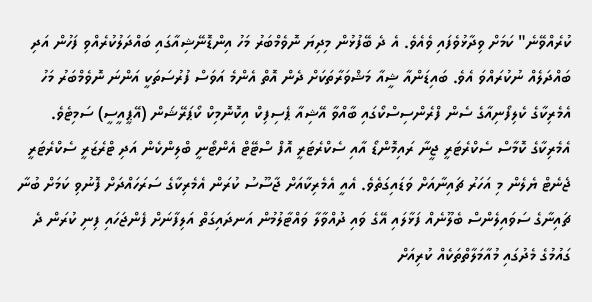ކުރެއްވޭނެ" ކަމަށް ވިދާޅުވެފައި ވެއެވެ. އެ ދެ ބޭފުޅުން މިދިޔަ ނޮވެމްބަރު މަހު އިންޑޮނޭޝިއާގައި ބައްދަލުކުރެއްވި ފަހުން އަދި ބައްދަލެއް ނުކުރައްވަ އެވެ. ބައިޑަންއާ ޝީއާ މަޝްވަރާތަކަށް ދެން އޮތް އެންމެ އަވަސް ފުރުސަތަކީ އަންނަ ނޮވެމްބަރު މަހު އެމެރިކާގެ ކެލިފޯނިއާގެ ސެން ފްރެންސިސްކޯގައި ބާއްވާ އޭޝިއާ ޕެސިފިކް އިކޮނޮމިކް ކޯޕަރޭޝަން (އޭޕީއީސީ) ސަމިޓެވެ.
އެމެރިކާގެ ކޮމާސް ސެކްރެޓަރީ ޖީނާ ރައިމޮންޑޯ އާއި ސެކްރެޓަރީ އޮފް ސްޓޭޓް އެންޓޯނީ ބްލިންކެން އަދި ޓްރެޒަރީ ސެކްރެޓަރީ ޖެނެޓް ޔެލެން މި އަހަރު ޗައިނާއަށް ވަޑައިގަތެވެ. އެއީ އެމެރިކާއަށް ޖާސޫސު ކުރަން އެމެރިކާގެ ސަރަހައްދަށް ފޮނުވި ކަމަށް ބުނާ ޗައިނާގެ ސަވައިލެންސް ބެލޫނެއް ފަޅާލައި އޭގެ ވައި ދުއްވާލާ ވައްޓާލުމުން އަނދައިގަތް އަލިފާނަށް ފެންޖަހައި ފިނި ކުރަން ދެ ގައުމުގެ މެދުގައި މުއާމަލާތްތަކެއް ކުރިއަށް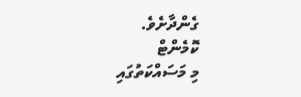ގެންދާށެވެ.
ކޮމެންޓް
މި މަސައްކަތުގައި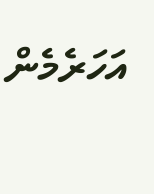އަހަރެމެން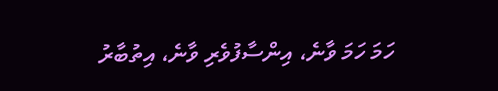ހަމަ ހަމަ ވާނެ، އިންސާފުވެރި ވާނެ، އިތުބާރު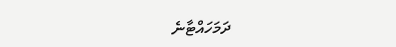ދަމަހައްޓާނެ